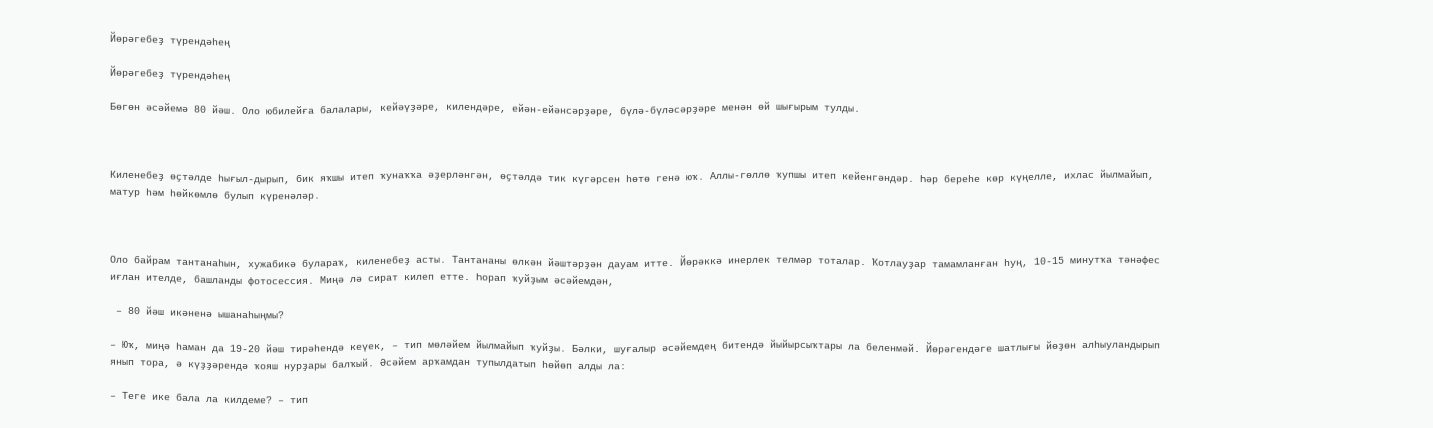Йөрәгебеҙ түрендәһең

Йөрәгебеҙ түрендәһең

Бөгөн әсәйемә 80 йәш. Оло юбилейға балалары, кейәүҙәре, килендәре, ейән-ейәнсәрҙәре, бүлә-бүләсәрҙәре менән өй шығырым тулды.



Киленебеҙ өҫтәлде һығыл-дырып, бик яҡшы итеп ҡунаҡҡа әҙерләнгән, өҫтәлдә тик күгәрсен һөтө генә юҡ. Аллы-гөллө ҡупшы итеп кейенгәндәр. Һәр береһе көр күңелле, ихлас йылмайып, матур һәм һөйкөмлө булып күренәләр.



Оло байрам тантанаһын, хужабикә булараҡ, киленебеҙ асты. Тантананы өлкән йәштәрҙән дауам итте. Йөрәккә инерлек телмәр тоталар. Ҡотлауҙар тамамланған һуң, 10-15 минутҡа тәнәфес иғлан ителде, башланды фотосессия. Миңә лә сират килеп етте. Һорап ҡуйҙым әсәйемдән,

 – 80 йәш икәненә ышанаһыңмы?

– Юҡ, миңә һаман да 19-20 йәш тирәһендә кеүек, – тип мөләйем йылмайып ҡуйҙы. Бәлки, шуғалыр әсәйемдең битендә йыйырсыҡтары ла беленмәй. Йөрәгендәге шатлығы йөҙөн алһыуландырып янып тора, ә күҙҙәрендә ҡояш нурҙары балҡый. Әсәйем арҡамдан тупылдатып һөйөп алды ла:

– Теге ике бала ла килдеме? – тип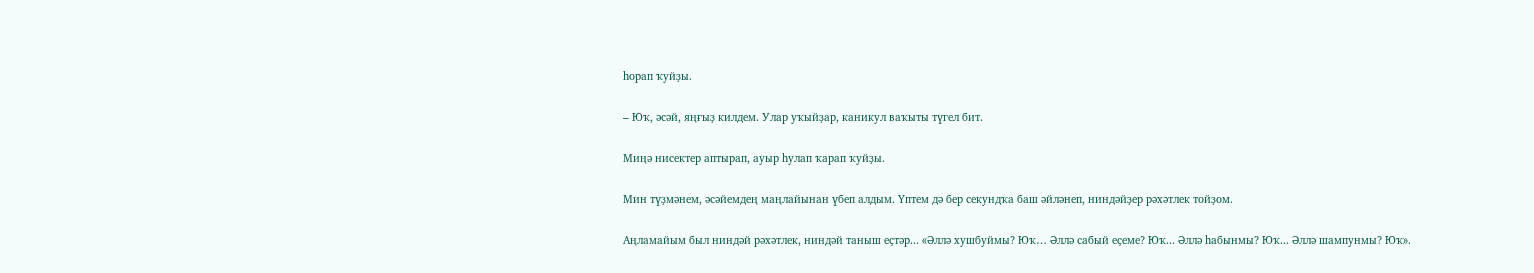һорап ҡуйҙы.

– Юҡ, әсәй, яңғыҙ килдем. Улар уҡыйҙар, каникул ваҡыты түгел бит.

Миңә нисектер аптырап, ауыр һулап ҡарап ҡуйҙы.

Мин түҙмәнем, әсәйемдең маңлайынан үбеп алдым. Үптем дә бер секундҡа баш әйләнеп, ниндәйҙер рәхәтлек тойҙом.

Аңламайым был ниндәй рәхәтлек, ниндәй таныш еҫтәр... «Әллә хушбуймы? Юҡ… Әллә сабый еҫеме? Юҡ... Әллә һабынмы? Юҡ... Әллә шампунмы? Юҡ».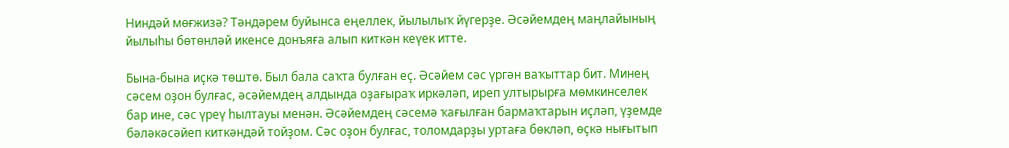Ниндәй мөғжизә? Тәндәрем буйынса еңеллек, йылылыҡ йүгерҙе. Әсәйемдең маңлайының йылыһы бөтөнләй икенсе донъяға алып киткән кеүек итте.

Бына-бына иҫкә төштө. Был бала саҡта булған еҫ. Әсәйем сәс үргән ваҡыттар бит. Минең сәсем оҙон булғас, әсәйемдең алдында оҙағыраҡ иркәләп, иреп ултырырға мөмкинселек бар ине, сәс үреү һылтауы менән. Әсәйемдең сәсемә ҡағылған бармаҡтарын иҫләп, үҙемде бәләкәсәйеп киткәндәй тойҙом. Сәс оҙон булғас, толомдарҙы уртаға бөкләп, өҫкә нығытып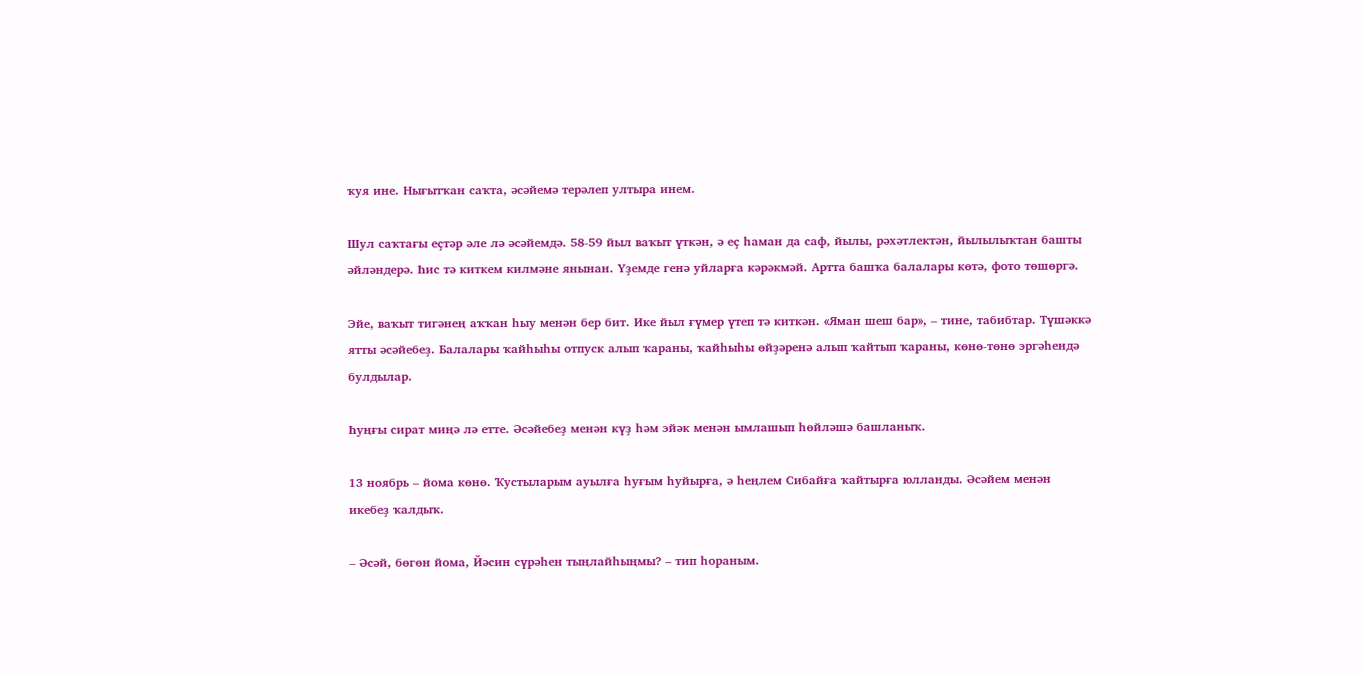ҡуя ине. Нығытҡан саҡта, әсәйемә терәлеп ултыра инем.

Шул саҡтағы еҫтәр әле лә әсәйемдә. 58-59 йыл ваҡыт үткән, ә еҫ һаман да саф, йылы, рәхәтлектән, йылылыҡтан башты әйләндерә. Һис тә киткем килмәне янынан. Үҙемде генә уйларға кәрәкмәй. Артта башҡа балалары көтә, фото төшөргә.

Эйе, ваҡыт тигәнең аҡҡан һыу менән бер бит. Ике йыл ғүмер үтеп тә киткән. «Яман шеш бар», – тине, табибтар. Түшәккә ятты әсәйебеҙ. Балалары ҡайһыһы отпуск алып ҡараны, ҡайһыһы өйҙәренә алып ҡайтып ҡараны, көнө-төнө эргәһендә булдылар.

Һуңғы сират миңә лә етте. Әсәйебеҙ менән күҙ һәм эйәк менән ымлашып һөйләшә башланыҡ.

13 ноябрь – йома көнө. Ҡустыларым ауылға һуғым һуйырға, ә һеңлем Сибайға ҡайтырға юлланды. Әсәйем менән икебеҙ ҡалдыҡ.

– Әсәй, бөгөн йома, Йәсин сүрәһен тыңлайһыңмы? – тип һораным.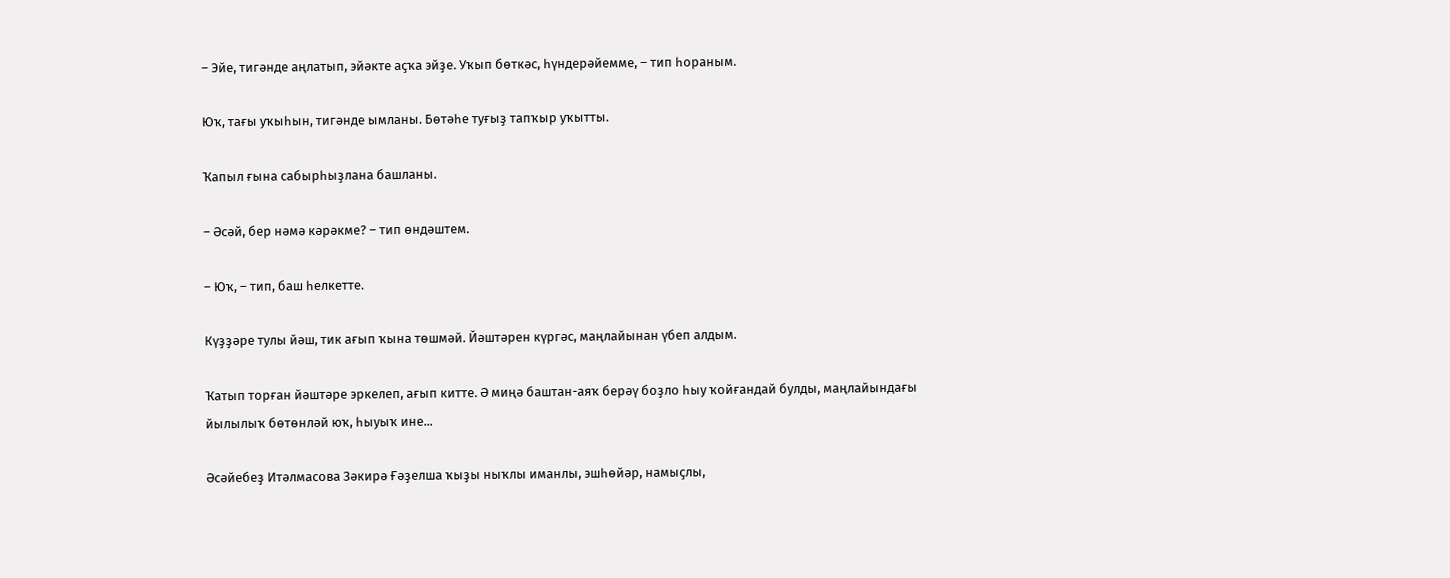– Эйе, тигәнде аңлатып, эйәкте аҫҡа эйҙе. Уҡып бөткәс, һүндерәйемме, – тип һораным.

Юҡ, тағы уҡыһын, тигәнде ымланы. Бөтәһе туғыҙ тапҡыр уҡытты.

Ҡапыл ғына сабырһыҙлана башланы.

– Әсәй, бер нәмә кәрәкме? – тип өндәштем.

– Юҡ, – тип, баш һелкетте.

Күҙҙәре тулы йәш, тик ағып ҡына төшмәй. Йәштәрен күргәс, маңлайынан үбеп алдым.

Ҡатып торған йәштәре эркелеп, ағып китте. Ә миңә баштан-аяҡ берәү боҙло һыу ҡойғандай булды, маңлайындағы йылылыҡ бөтөнләй юҡ, һыуыҡ ине...

Әсәйебеҙ Итәлмасова Зәкирә Ғәҙелша ҡыҙы ныҡлы иманлы, эшһөйәр, намыҫлы,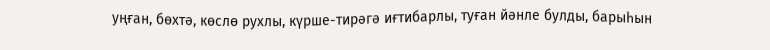уңған, бөхтә, көслө рухлы, күрше-тирәгә иғтибарлы, туған йәнле булды, барыһын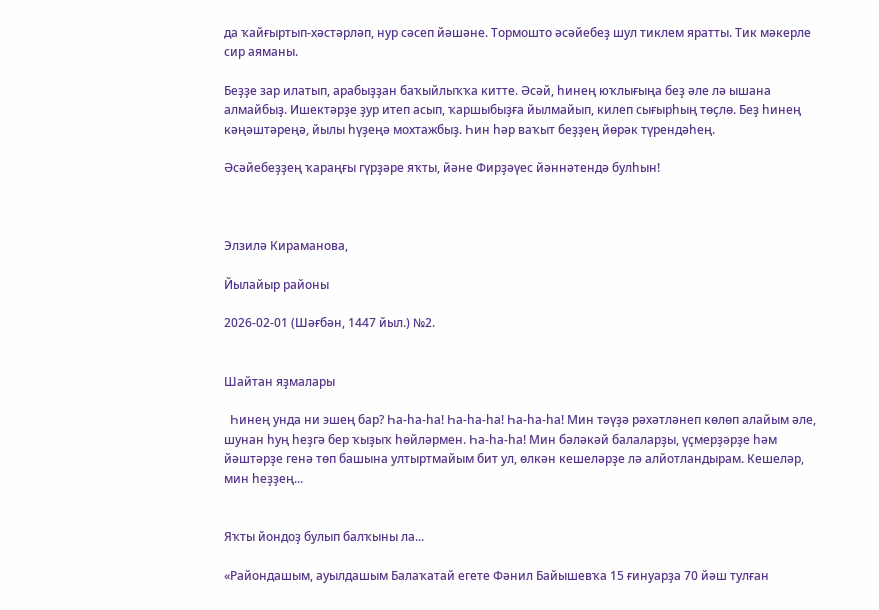да ҡайғыртып-хәстәрләп, нур сәсеп йәшәне. Тормошто әсәйебеҙ шул тиклем яратты. Тик мәкерле сир аяманы.

Беҙҙе зар илатып, арабыҙҙан баҡыйлыҡҡа китте. Әсәй, һинең юҡлығыңа беҙ әле лә ышана алмайбыҙ. Ишектәрҙе ҙур итеп асып, ҡаршыбыҙға йылмайып, килеп сығырһың төҫлө. Беҙ һинең кәңәштәреңә, йылы һүҙеңә мохтажбыҙ. Һин һәр ваҡыт беҙҙең йөрәк түрендәһең.

Әсәйебеҙҙең ҡараңғы гүрҙәре яҡты, йәне Фирҙәүес йәннәтендә булһын!



Элзилә Кираманова,

Йылайыр районы

2026-02-01 (Шәғбән, 1447 йыл.) №2.


Шайтан яҙмалары

  Һинең унда ни эшең бар? Һа-һа-һа! Һа-һа-һа! Һа-һа-һа! Мин тәүҙә рәхәтләнеп көлөп алайым әле, шунан һуң һеҙгә бер ҡыҙыҡ һөйләрмен. Һа-һа-һа! Мин бәләкәй балаларҙы, үҫмерҙәрҙе һәм йәштәрҙе генә төп башына ултыртмайым бит ул, өлкән кешеләрҙе лә алйотландырам. Кешеләр, мин һеҙҙең...


Яҡты йондоҙ булып балҡыны ла...

«Райондашым, ауылдашым Балаҡатай егете Фәнил Байышевҡа 15 ғинуарҙа 70 йәш тулған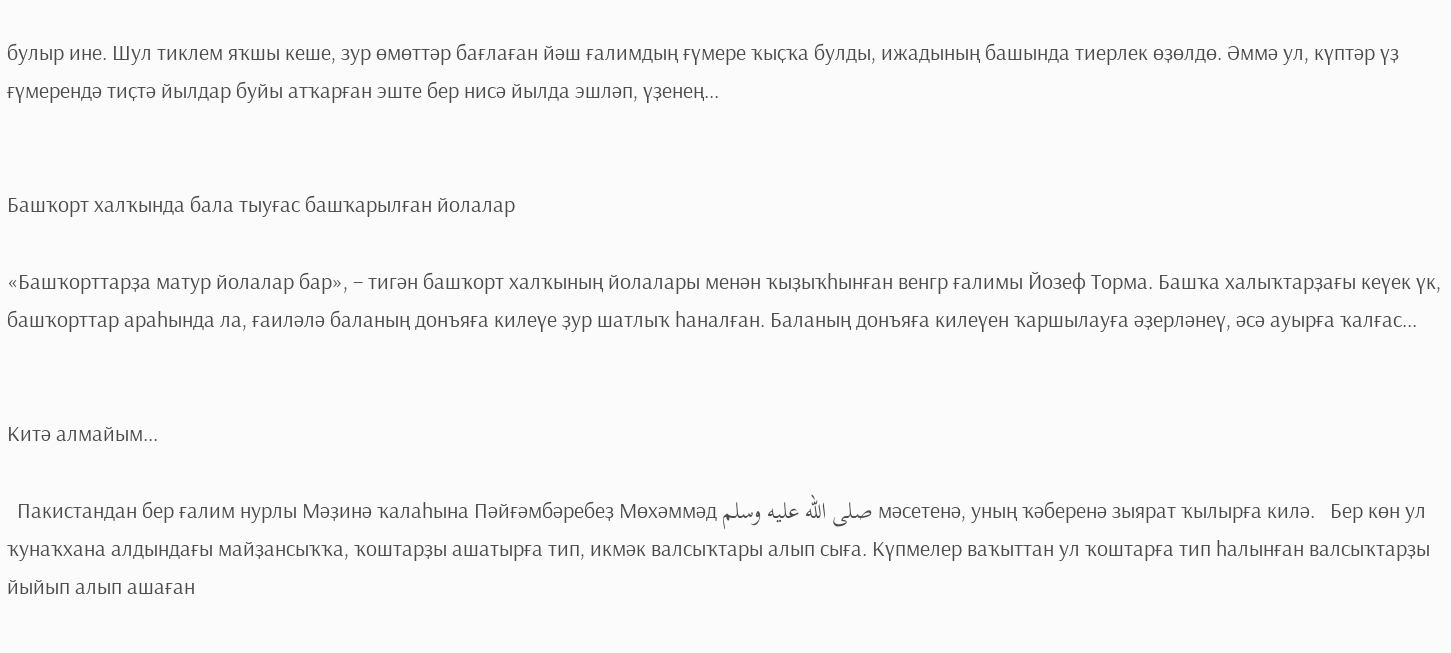булыр ине. Шул тиклем яҡшы кеше, зур өмөттәр бағлаған йәш ғалимдың ғүмере ҡыҫҡа булды, ижадының башында тиерлек өҙөлдө. Әммә ул, күптәр үҙ ғүмерендә тиҫтә йылдар буйы атҡарған эште бер нисә йылда эшләп, үҙенең...


Башҡорт халҡында бала тыуғас башҡарылған йолалар

«Башҡорттарҙа матур йолалар бар», – тигән башҡорт халҡының йолалары менән ҡыҙыҡһынған венгр ғалимы Йозеф Торма. Башҡа халыҡтарҙағы кеүек үк, башҡорттар араһында ла, ғаиләлә баланың донъяға килеүе ҙур шатлыҡ һаналған. Баланың донъяға килеүен ҡаршылауға әҙерләнеү, әсә ауырға ҡалғас...


Китә алмайым...

  Пакистандан бер ғалим нурлы Мәҙинә ҡалаһына Пәйғәмбәребеҙ Мөхәммәд صلى الله عليه وسلم мәсетенә, уның ҡәберенә зыярат ҡылырға килә.   Бер көн ул ҡунаҡхана алдындағы майҙансыҡҡа, ҡоштарҙы ашатырға тип, икмәк валсыҡтары алып сыға. Күпмелер ваҡыттан ул ҡоштарға тип һалынған валсыҡтарҙы йыйып алып ашаған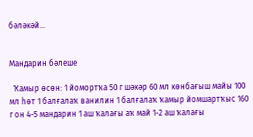бәләкәй...


Мандарин бәлеше

  Ҡамыр өсөн: 1 йомортҡа 50 г шәкәр 60 мл көнбағыш майы 100 мл һөт 1 балғалаҡ ванилин 1 балғалаҡ ҡамыр йомшартҡыс 160 г он 4-5 мандарин 1 аш ҡалағы аҡ май 1-2 аш ҡалағы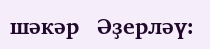шәкәр   Әҙерләү: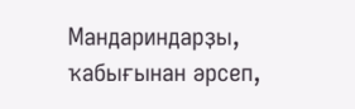Мандариндарҙы, ҡабығынан әрсеп,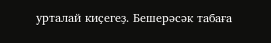урталай киҫегеҙ. Бешерәсәк табаға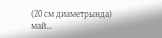(20 см диаметрында) май...